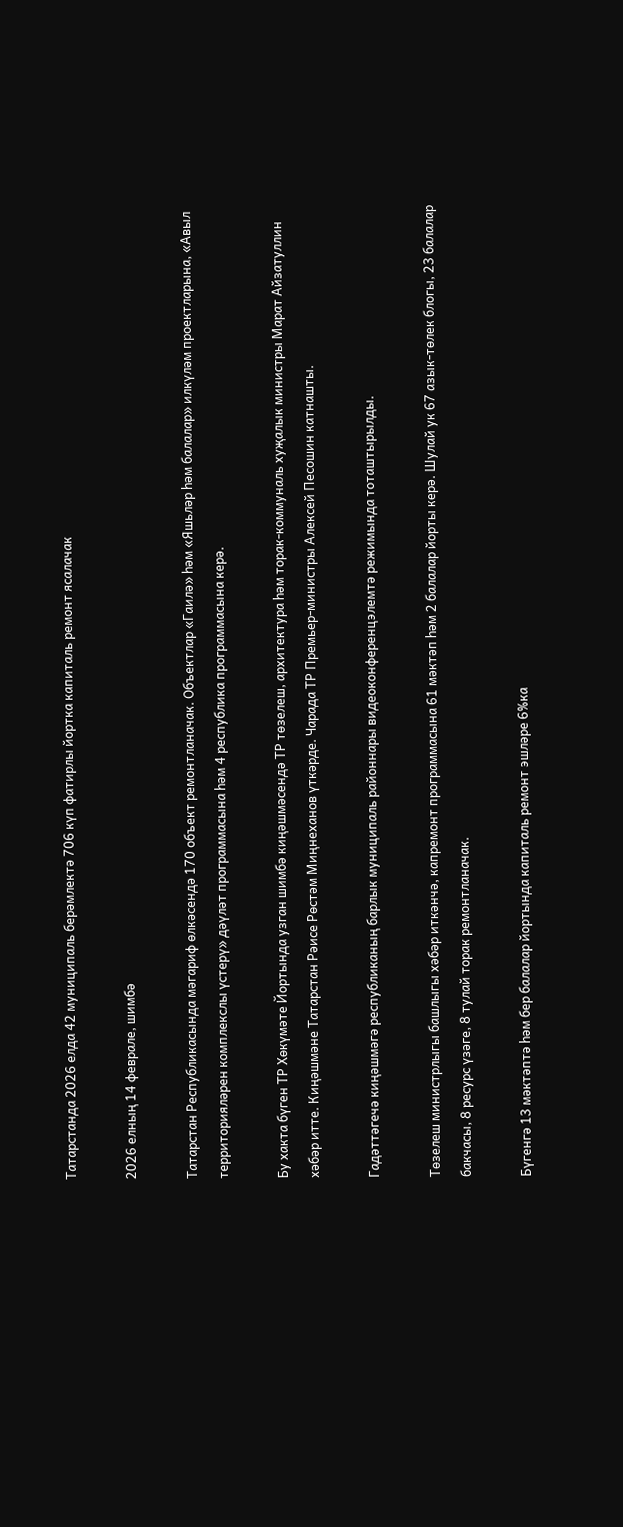Татарстанда 2026 елда 42 муниципаль берәмлектә 706 күп фатирлы йортка капиталь ремонт ясалачак

2026 елның 14 феврале, шимбә

Татарстан Республикасында мәгариф өлкәсендә 170 объект ремонтланачак. Объектлар «Гаилә» һәм «Яшьләр һәм балалар» илкүләм проектларына, «Авыл территорияләрен комплекслы үстерү» дәүләт программасына һәм 4 республика программасына керә.

Бу хакта бүген ТР Хөкүмәте Йортында узган шимбә киңәшмәсендә ТР төзелеш, архитектура һәм торак-коммуналь хуҗалык министры Марат Айзатуллин хәбәр итте. Киңәшмәне Татарстан Рәисе Рөстәм Миңнеханов үткәрде. Чарада ТР Премьер-министры Алексей Песошин катнашты.

Гадәттәгечә киңәшмәгә республиканың барлык муниципаль районнары видеоконференцэлемтә режимында тоташтырылды.

Төзелеш министрлыгы башлыгы хәбәр иткәнчә, капремонт программасына 61 мәктәп һәм 2 балалар йорты керә. Шулай ук 67 азык-төлек блогы, 23 балалар бакчасы, 8 ресурс үзәге, 8 тулай торак ремонтланачак.

Бүгенгә 13 мәктәптә һәм бер балалар йортында капиталь ремонт эшләре 6%ка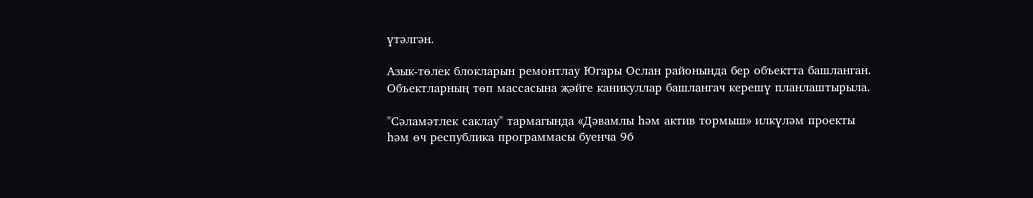үтәлгән.

Азык-төлек блокларын ремонтлау Югары Ослан районында бер объектта башланган. Объектларның төп массасына җәйге каникуллар башлангач керешү планлаштырыла.

"Сәламәтлек саклау" тармагында «Дәвамлы һәм актив тормыш» илкүләм проекты һәм өч республика программасы буенча 96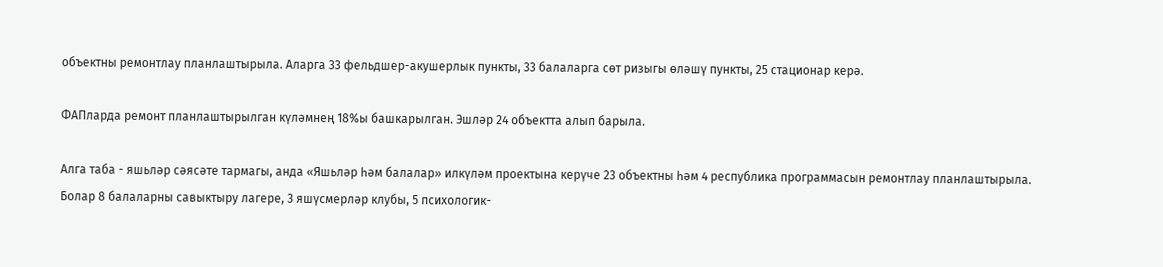объектны ремонтлау планлаштырыла. Аларга 33 фельдшер-акушерлык пункты, 33 балаларга сөт ризыгы өләшү пункты, 25 стационар керә.

ФАПларда ремонт планлаштырылган күләмнең 18%ы башкарылган. Эшләр 24 объектта алып барыла.

Алга таба - яшьләр сәясәте тармагы, анда «Яшьләр һәм балалар» илкүләм проектына керүче 23 объектны һәм 4 республика программасын ремонтлау планлаштырыла. Болар 8 балаларны савыктыру лагере, 3 яшүсмерләр клубы, 5 психологик-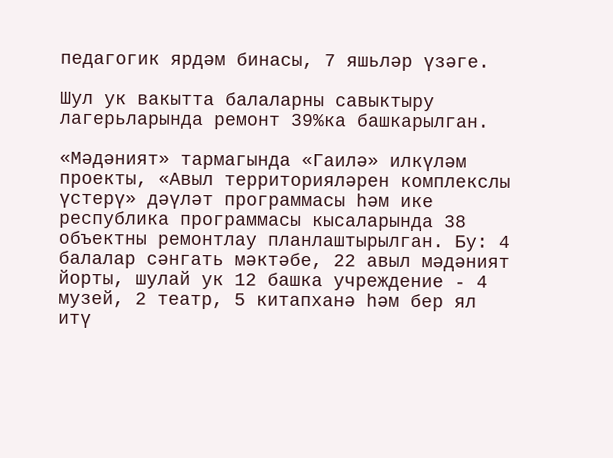педагогик ярдәм бинасы, 7 яшьләр үзәге.

Шул ук вакытта балаларны савыктыру лагерьларында ремонт 39%ка башкарылган.

«Мәдәният» тармагында «Гаилә» илкүләм проекты, «Авыл территорияләрен комплекслы үстерү» дәүләт программасы һәм ике республика программасы кысаларында 38 объектны ремонтлау планлаштырылган. Бу: 4 балалар сәнгать мәктәбе, 22 авыл мәдәният йорты, шулай ук 12 башка учреждение - 4 музей, 2 театр, 5 китапханә һәм бер ял итү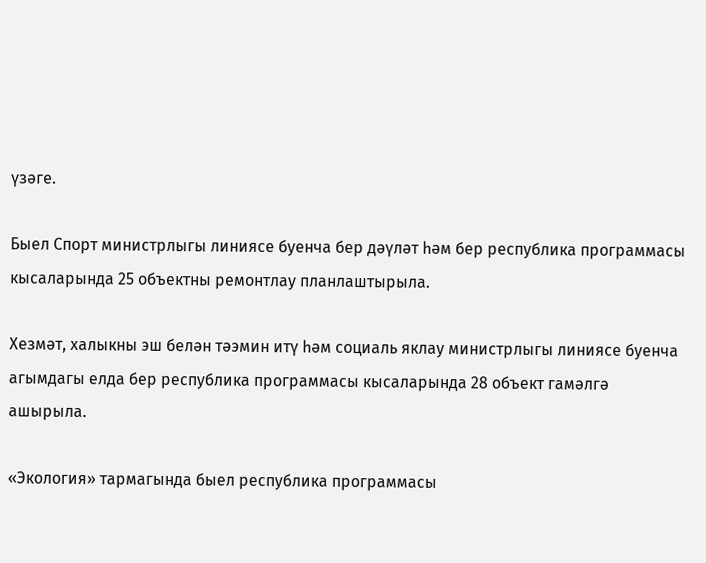үзәге.

Быел Спорт министрлыгы линиясе буенча бер дәүләт һәм бер республика программасы кысаларында 25 объектны ремонтлау планлаштырыла.

Хезмәт, халыкны эш белән тәэмин итү һәм социаль яклау министрлыгы линиясе буенча агымдагы елда бер республика программасы кысаларында 28 объект гамәлгә ашырыла.

«Экология» тармагында быел республика программасы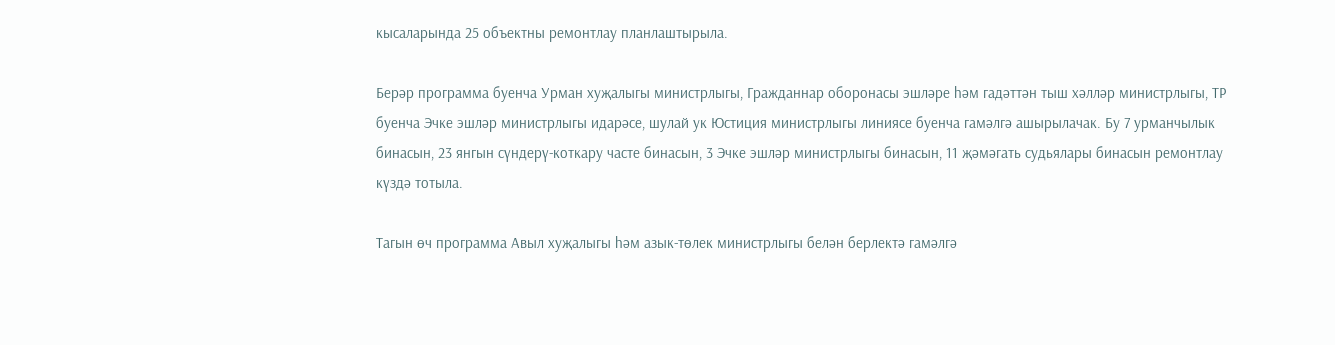кысаларында 25 объектны ремонтлау планлаштырыла.

Берәр программа буенча Урман хуҗалыгы министрлыгы, Гражданнар оборонасы эшләре һәм гадәттән тыш хәлләр министрлыгы, ТР буенча Эчке эшләр министрлыгы идарәсе, шулай ук Юстиция министрлыгы линиясе буенча гамәлгә ашырылачак. Бу 7 урманчылык бинасын, 23 янгын сүндерү-коткару часте бинасын, 3 Эчке эшләр министрлыгы бинасын, 11 җәмәгать судьялары бинасын ремонтлау күздә тотыла.

Тагын өч программа Авыл хуҗалыгы һәм азык-төлек министрлыгы белән берлектә гамәлгә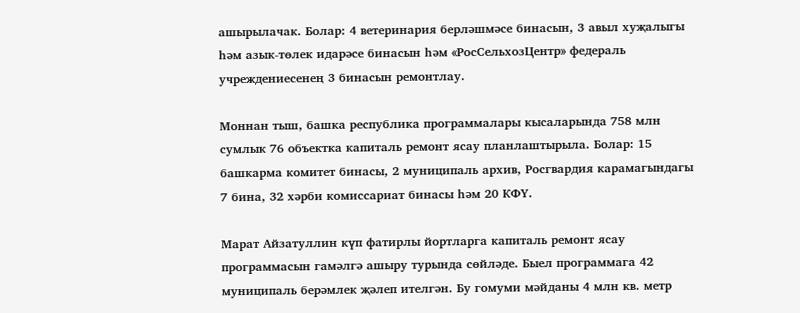ашырылачак. Болар: 4 ветеринария берләшмәсе бинасын, 3 авыл хуҗалыгы һәм азык-төлек идарәсе бинасын һәм «РосСельхозЦентр» федераль учреждениесенең 3 бинасын ремонтлау.

Моннан тыш, башка республика программалары кысаларында 758 млн сумлык 76 объектка капиталь ремонт ясау планлаштырыла. Болар: 15 башкарма комитет бинасы, 2 муниципаль архив, Росгвардия карамагындагы 7 бина, 32 хәрби комиссариат бинасы һәм 20 КФҮ.

Марат Айзатуллин күп фатирлы йортларга капиталь ремонт ясау программасын гамәлгә ашыру турында сөйләде. Быел программага 42 муниципаль берәмлек җәлеп ителгән. Бу гомуми мәйданы 4 млн кв. метр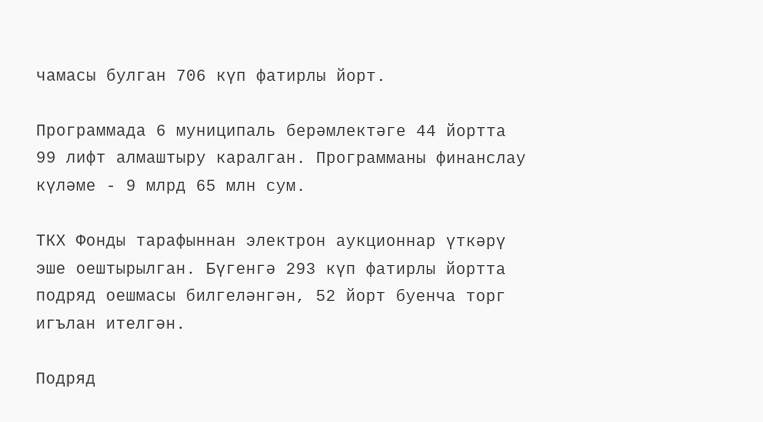чамасы булган 706 күп фатирлы йорт.

Программада 6 муниципаль берәмлектәге 44 йортта 99 лифт алмаштыру каралган. Программаны финанслау күләме - 9 млрд 65 млн сум.

ТКХ Фонды тарафыннан электрон аукционнар үткәрү эше оештырылган. Бүгенгә 293 күп фатирлы йортта подряд оешмасы билгеләнгән, 52 йорт буенча торг игълан ителгән.

Подряд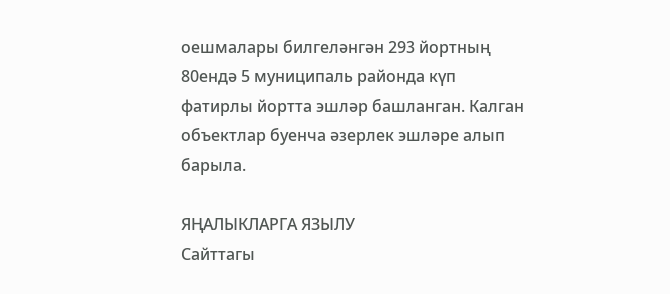оешмалары билгеләнгән 293 йортның 80ендә 5 муниципаль районда күп фатирлы йортта эшләр башланган. Калган объектлар буенча әзерлек эшләре алып барыла.

ЯҢАЛЫКЛАРГА ЯЗЫЛУ
Сайттагы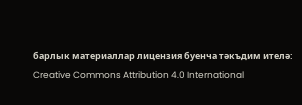барлык материаллар лицензия буенча тәкъдим ителә:
Creative Commons Attribution 4.0 International